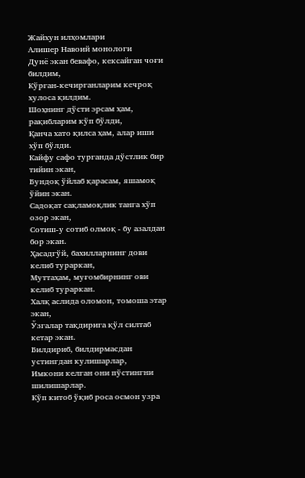Жайхун илҳомлари
Алишер Навоий монологи
Дунё экан бевафо, кексайган чоғи билдим,
Кўрган-кечирганларим кечроқ хулоса қилдим.
Шоҳнинг дўсти эрсам ҳам, рақибларим кўп бўлди,
Қанча хато қилса ҳам, алар иши хўп бўлди.
Кайфу сафо турганда дўстлик бир тийин экан,
Бундоқ ўйлаб қарасам, яшамоқ ўйин экан.
Садоқат сақламоқлик танга хўп озор экан,
Сотиш-у сотиб олмоқ - бу азалдан бор экан.
Ҳасадгўй, бахилларнинг дови келиб тураркан,
Муттаҳам, муғомбирнинг ови келиб тураркан.
Халқ аслида оломон, томоша этар экан,
Ўзгалар тақдирига қўл силтаб кетар экан.
Билдириб, билдирмасдан устингдан кулишарлар,
Имкони келган они пўстингни шилишарлар.
Кўп китоб ўқиб роса осмон узра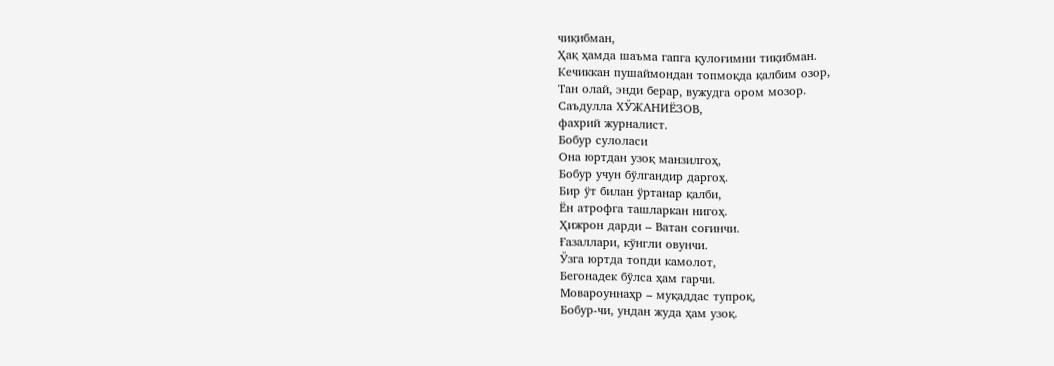чиқибман,
Ҳақ ҳамда шаъма гапга қулоғимни тиқибман.
Кечиккан пушаймондан топмоқда қалбим озор,
Тан олай, энди берар, вужудга ором мозор.
Саъдулла ХЎЖАНИЁЗОВ,
фахрий журналист.
Бобур сулоласи
Она юртдан узоқ манзилгоҳ,
Бобур учун бўлгандир даргоҳ.
Бир ўт билан ўртанар қалби,
Ён атрофга ташларкан нигоҳ.
Ҳижрон дарди – Ватан соғинчи.
Ғазаллари, кўнгли овунчи.
Ўзга юртда топди камолот,
Бегонадек бўлса ҳам гарчи.
Мовароуннаҳр – муқаддас тупроқ,
Бобур-чи, ундан жуда ҳам узоқ.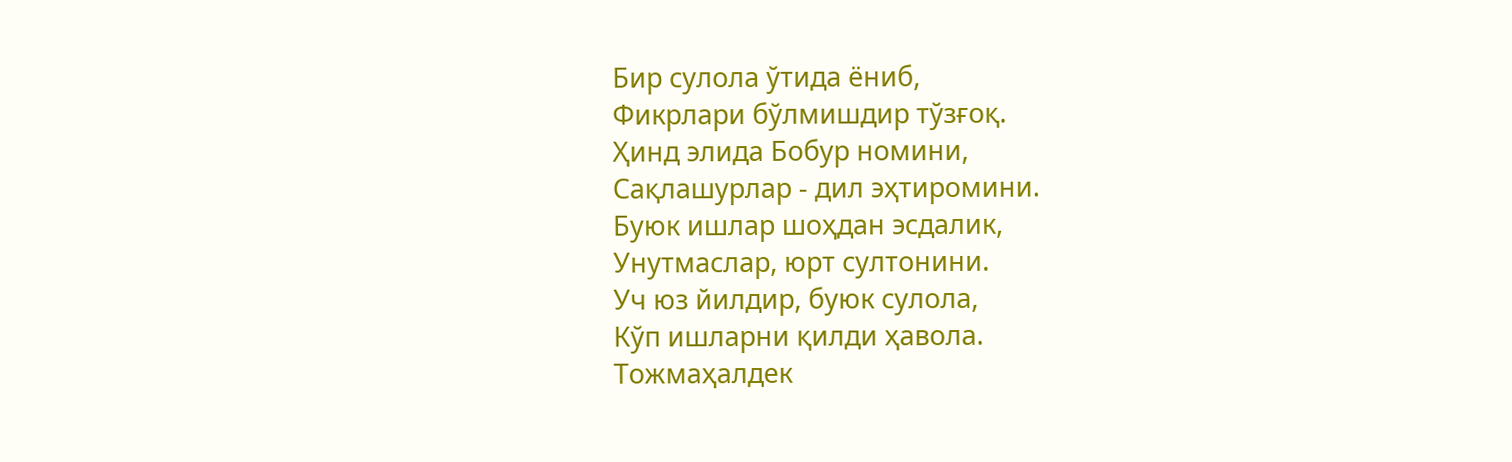Бир сулола ўтида ёниб,
Фикрлари бўлмишдир тўзғоқ.
Ҳинд элида Бобур номини,
Сақлашурлар - дил эҳтиромини.
Буюк ишлар шоҳдан эсдалик,
Унутмаслар, юрт султонини.
Уч юз йилдир, буюк сулола,
Кўп ишларни қилди ҳавола.
Тожмаҳалдек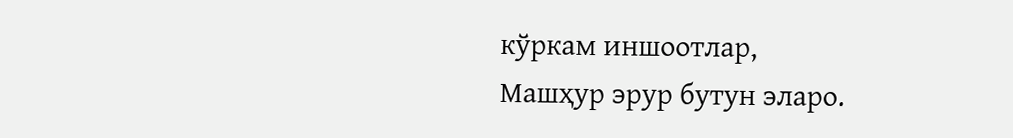кўркам иншоотлар,
Машҳур эрур бутун эларо.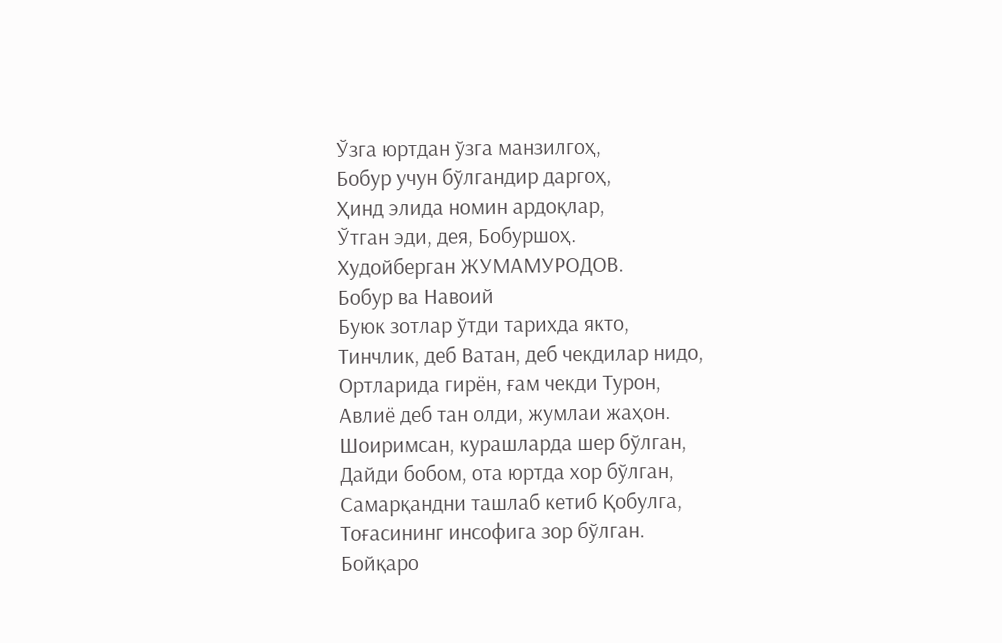Ўзга юртдан ўзга манзилгоҳ,
Бобур учун бўлгандир даргоҳ,
Ҳинд элида номин ардоқлар,
Ўтган эди, дея, Бобуршоҳ.
Худойберган ЖУМАМУРОДОВ.
Бобур ва Навоий
Буюк зотлар ўтди тарихда якто,
Тинчлик, деб Ватан, деб чекдилар нидо,
Ортларида гирён, ғам чекди Турон,
Авлиё деб тан олди, жумлаи жаҳон.
Шоиримсан, курашларда шер бўлган,
Дайди бобом, ота юртда хор бўлган,
Самарқандни ташлаб кетиб Қобулга,
Тоғасининг инсофига зор бўлган.
Бойқаро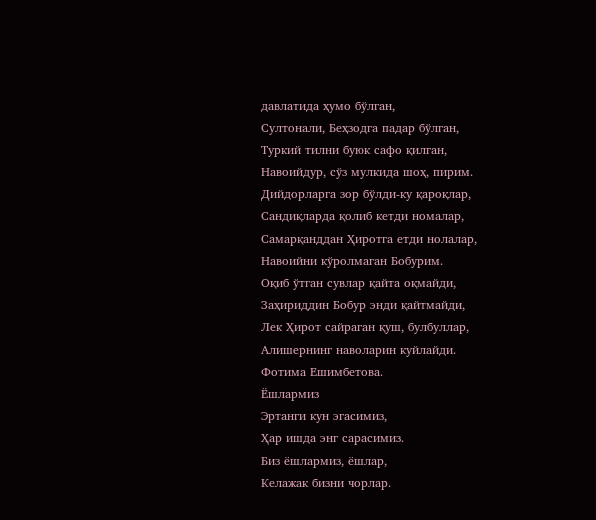давлатида ҳумо бўлган,
Султонали, Беҳзодга падар бўлган,
Туркий тилни буюк сафо қилган,
Навоийдур, сўз мулкида шоҳ, пирим.
Дийдорларга зор бўлди-ку қароқлар,
Сандиқларда қолиб кетди номалар,
Самарқанддан Ҳиротга етди нолалар,
Навоийни кўролмаган Бобурим.
Оқиб ўтган сувлар қайта оқмайди,
Заҳириддин Бобур энди қайтмайди,
Лек Ҳирот сайраган қуш, булбуллар,
Алишернинг наволарин куйлайди.
Фотима Ешимбетова.
Ёшлармиз
Эртанги кун эгасимиз,
Ҳар ишда энг сарасимиз.
Биз ёшлармиз, ёшлар,
Келажак бизни чорлар.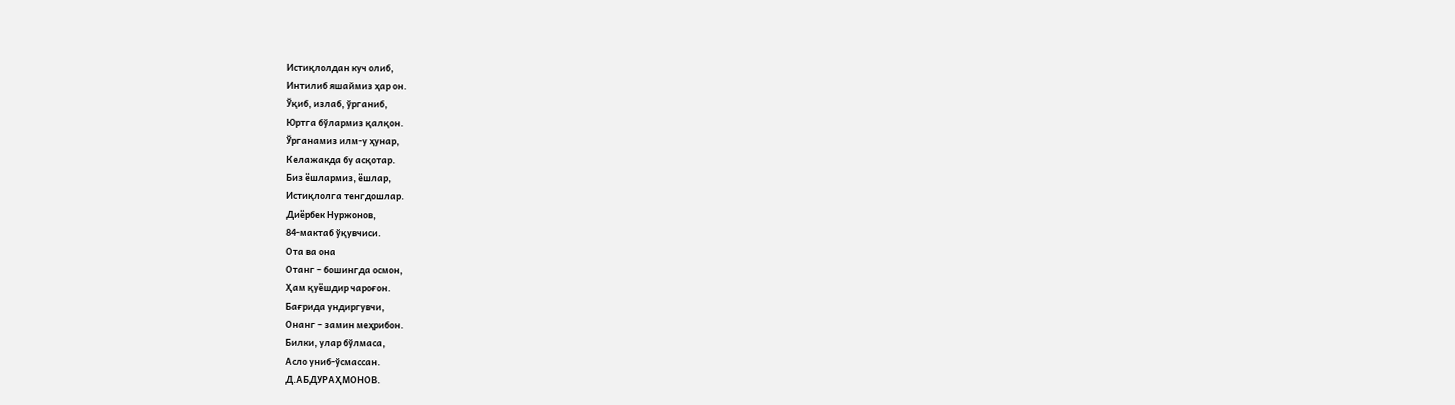Истиқлолдан куч олиб,
Интилиб яшаймиз ҳар он.
Ўқиб, излаб, ўрганиб,
Юртга бўлармиз қалқон.
Ўрганамиз илм-у ҳунар,
Келажакда бу асқотар.
Биз ёшлармиз, ёшлар,
Истиқлолга тенгдошлар.
Диёрбек Нуржонов,
84-мактаб ўқувчиси.
Ота ва она
Отанг – бошингда осмон,
Ҳам қуёшдир чароғон.
Бағрида ундиргувчи,
Онанг – замин меҳрибон.
Билки, улар бўлмаса,
Асло униб-ўсмассан.
Д.АБДУРАҲМОНОВ.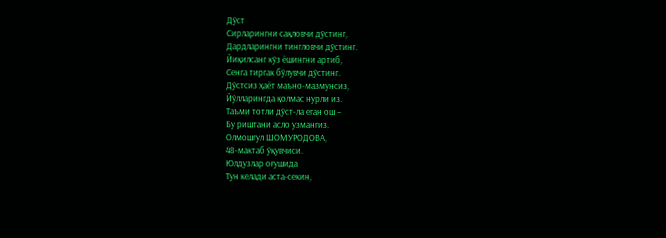Дўст
Сирларингни сақловчи дўстинг,
Дардларингни тингловчи дўстинг.
Йиқилсанг кўз ёшингни артиб,
Сенга тиргак бўлувчи дўстинг.
Дўстсиз ҳаёт маъно-мазмунсиз,
Йўлларингда қолмас нурли из.
Таъми тотли дўст-ла еган ош –
Бу риштани асло узмангиз.
Олмошгул ШОМУРОДОВА,
48-мактаб ўқувчиси.
Юлдузлар оғушида
Тун келади аста-секин,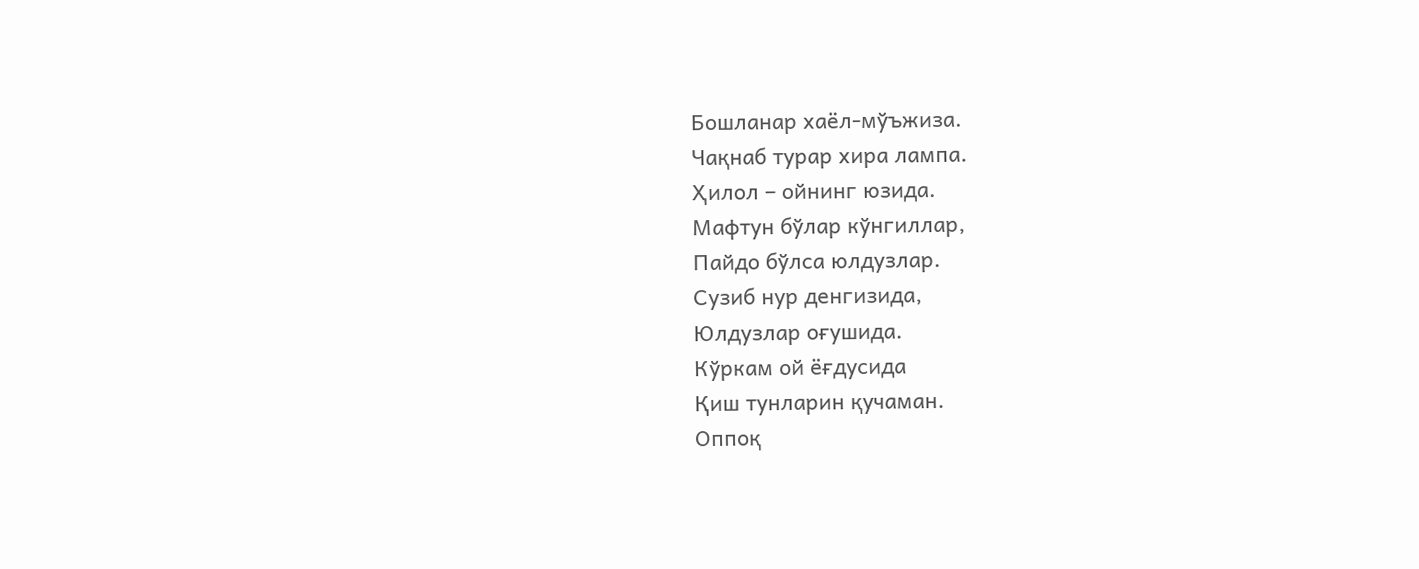Бошланар хаёл-мўъжиза.
Чақнаб турар хира лампа.
Ҳилол – ойнинг юзида.
Мафтун бўлар кўнгиллар,
Пайдо бўлса юлдузлар.
Сузиб нур денгизида,
Юлдузлар оғушида.
Кўркам ой ёғдусида
Қиш тунларин қучаман.
Оппоқ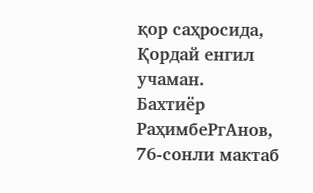қор саҳросида,
Қордай енгил учаман.
Бахтиёр РаҳимбеРгАнов, 76-сонли мактаб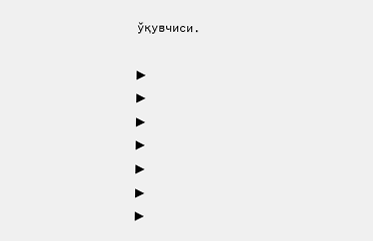ўқувчиси.

▶
▶
▶
▶
▶
▶
▶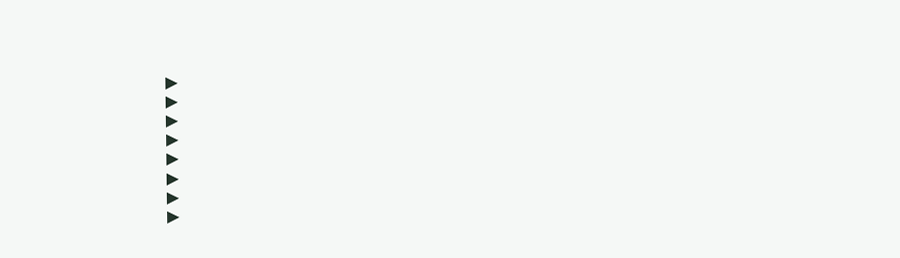▶
▶
▶
▶
▶
▶
▶
▶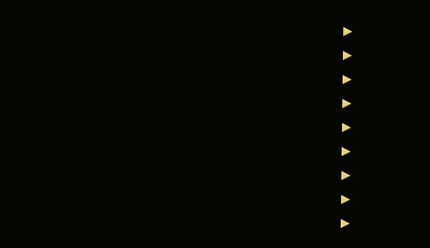▶
▶
▶
▶
▶
▶
▶
▶
▶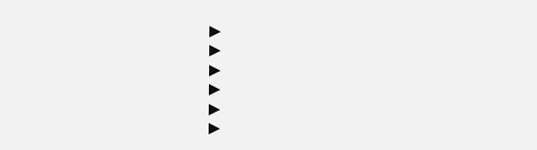▶
▶
▶
▶
▶
▶